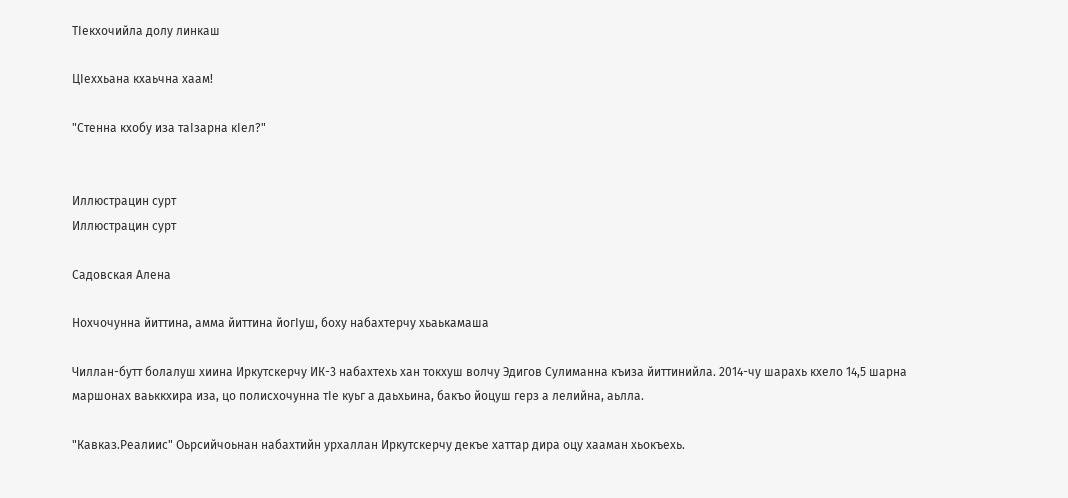ТIекхочийла долу линкаш

ЦIеххьана кхаьчна хаам!

"Стенна кхобу иза таIзарна кIел?"


Иллюстрацин сурт
Иллюстрацин сурт

Садовская Алена

Нохчочунна йиттина, амма йиттина йогIуш, боху набахтерчу хьаькамаша

Чиллан-бутт болалуш хиина Иркутскерчу ИК-3 набахтехь хан токхуш волчу Эдигов Сулиманна къиза йиттинийла. 2014-чу шарахь кхело 14,5 шарна маршонах ваьккхира иза, цо полисхочунна тIе куьг а даьхьина, бакъо йоцуш герз а лелийна, аьлла.

"Кавказ.Реалиис" Оьрсийчоьнан набахтийн урхаллан Иркутскерчу декъе хаттар дира оцу хааман хьокъехь.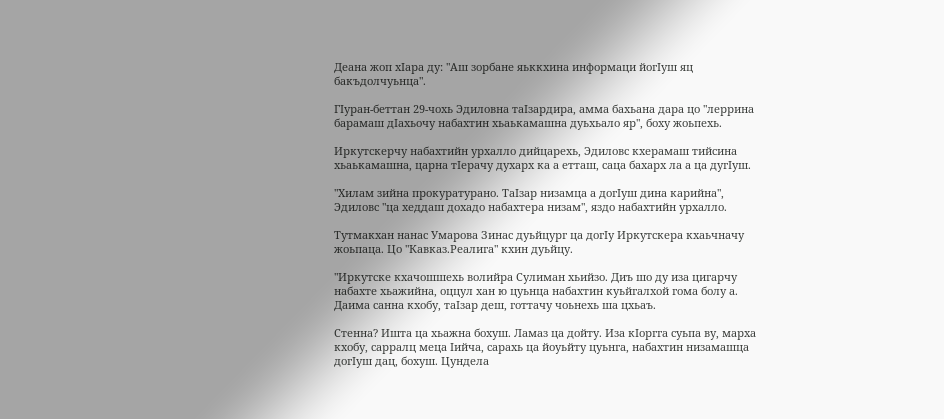Деана жоп хIара ду: "Аш зорбане яьккхина информаци йогIуш яц бакъдолчуьнца".

ГIуран-беттан 29-чохь Эдиловна таIзардира, амма бахьана дара цо "леррина барамаш дIахьочу набахтин хьаькамашна дуьхьало яр", боху жоьпехь.

Иркутскерчу набахтийн урхалло дийцарехь, Эдиловс кхерамаш тийсина хьаькамашна, царна тIерачу духарх ка а етташ, саца бахарх ла а ца дугIуш.

"Хилам зийна прокуратурано. ТаIзар низамца а догIуш дина карийна", Эдиловс "ца хеддаш дохадо набахтера низам", яздо набахтийн урхалло.

Тутмакхан нанас Умарова Зинас дуьйцург ца догIу Иркутскера кхаьчначу жоьпаца. Цо "Кавказ.Реалига" кхин дуьйцу.

"Иркутске кхачошшехь волийра Сулиман хьийзо. Диъ шо ду иза цигарчу набахте хьажийна, оццул хан ю цуьнца набахтин куьйгалхой гома болу а. Даима санна кхобу, таIзар деш, готтачу чоьнехь ша цхьаъ.

Стенна? Ишта ца хьажна бохуш. Ламаз ца дойту. Иза кIоргга суьпа ву, марха кхобу, сарралц меца Iийча, сарахь ца йоуьйту цуьнга, набахтин низамашца догIуш дац, бохуш. Цундела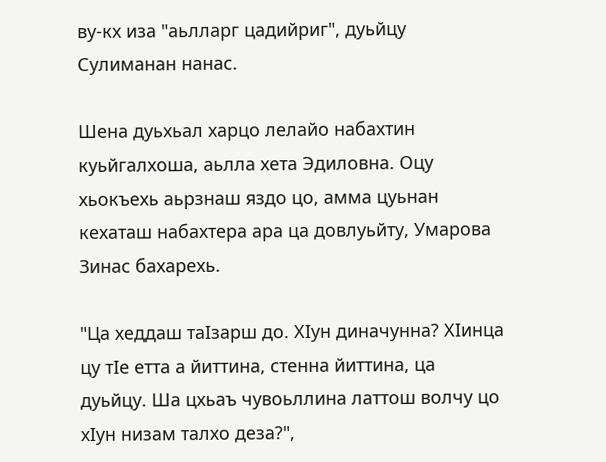ву-кх иза "аьлларг цадийриг", дуьйцу Сулиманан нанас.

Шена дуьхьал харцо лелайо набахтин куьйгалхоша, аьлла хета Эдиловна. Оцу хьокъехь аьрзнаш яздо цо, амма цуьнан кехаташ набахтера ара ца довлуьйту, Умарова Зинас бахарехь.

"Ца хеддаш таIзарш до. ХIун диначунна? ХIинца цу тIе етта а йиттина, стенна йиттина, ца дуьйцу. Ша цхьаъ чувоьллина латтош волчу цо хIун низам талхо деза?",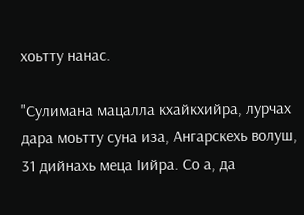хоьтту нанас.

"Сулимана мацалла кхайкхийра, лурчах дара моьтту суна иза, Ангарскехь волуш, 31 дийнахь меца Iийра. Со а, да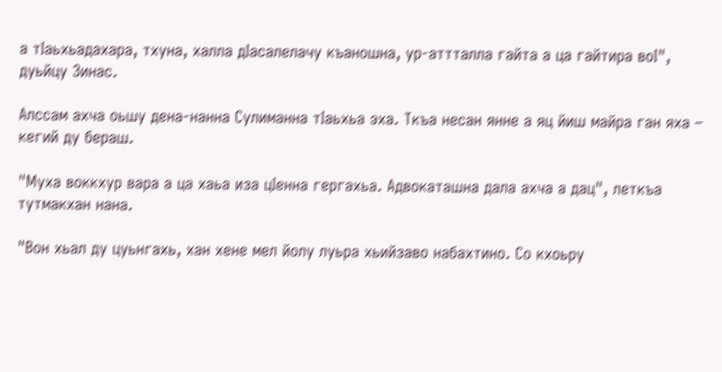а тIаьхьадахара, тхуна, халла дIасалелачу къаношна, ур-аттталла гайта а ца гайтира воI", дуьйцу Зинас.

Алссам ахча оьшу дена-нанна Сулиманна тIаьхьа эха. Ткъа несан янне а яц йиш майра ган яха – кегий ду бераш.

"Муха воккхур вара а ца хаьа иза цIенна гергахьа. Адвокаташна дала ахча а дац", леткъа тутмакхан нана.

"Вон хьал ду цуьнгахь, хан хене мел йолу луьра хьийзаво набахтино. Со кхоьру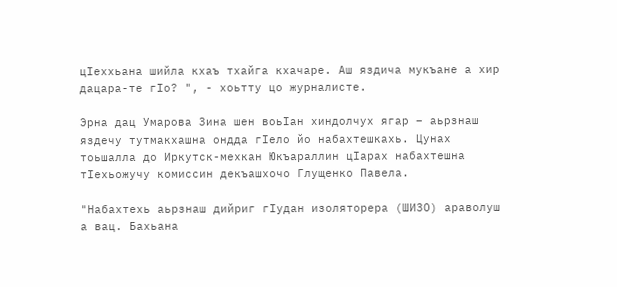цIеххьана шийла кхаъ тхайга кхачаре. Аш яздича мукъане а хир дацара-те гIо? ", - хоьтту цо журналисте.

Эрна дац Умарова Зина шен воьIан хиндолчух ягар – аьрзнаш яздечу тутмакхашна ондда гIело йо набахтешкахь. Цунах тоьшалла до Иркутск-мехкан Юкъараллин цIарах набахтешна тIехьожучу комиссин декъашхочо Глущенко Павела.

"Набахтехь аьрзнаш дийриг гIудан изоляторера (ШИЗО) араволуш а вац. Бахьана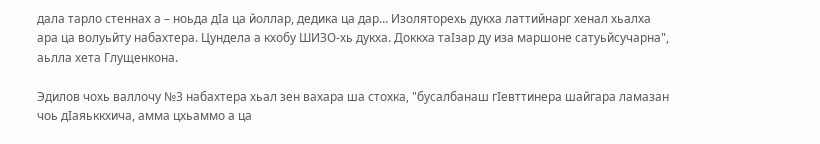дала тарло стеннах а – ноьда дIа ца йоллар, дедика ца дар… Изоляторехь дукха латтийнарг хенал хьалха ара ца волуьйту набахтера. Цундела а кхобу ШИЗО-хь дукха. Доккха таIзар ду иза маршоне сатуьйсучарна", аьлла хета Глущенкона.

Эдилов чохь валлочу №3 набахтера хьал зен вахара ша стохка, "бусалбанаш гIевттинера шайгара ламазан чоь дIаяьккхича, амма цхьаммо а ца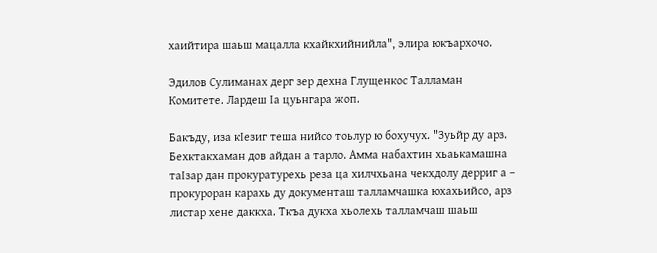хаийтира шаьш мацалла кхайкхийнийла", элира юкъархочо.

Эдилов Сулиманах дерг зер дехна Глущенкос Талламан Комитете. Лардеш Iа цуьнгара жоп.

Бакъду, иза кIезиг теша нийсо тоьлур ю бохучух. "Зуьйр ду арз. Бехктакхаман дов айдан а тарло. Амма набахтин хьаькамашна таIзар дан прокуратурехь реза ца хилчхьана чекхдолу дерриг а – прокуроран карахь ду документаш талламчашка юхахьийсо, арз листар хене даккха. Ткъа дукха хьолехь талламчаш шаьш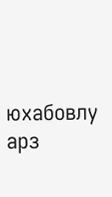юхабовлу арз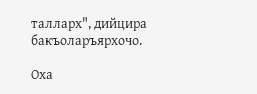талларх", дийцира бакъоларъярхочо.

Оха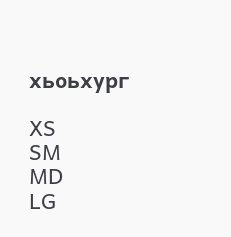хьоьхург

XS
SM
MD
LG